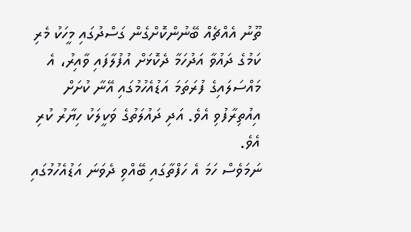ތޫނު އެއްޗެއް ބޭނުންކޮށްގެން ގަސްދުގައި މީހަކު މެރި ކަމުގެ ދައުވާ އަދުހަމާ ދެކޮޅަށް އުފުލާފައި ވާއިރު، އެ މައްސަލައިގެ ފުރަތަމަ އަޑުއެހުމުގައި އޭނާ ކުށަށް އިއުތިރާފުވި އެވެ. އަދި ދައުލަތުގެ ވަކީލަކު ހިޔާރު ކުރި އެވެ.
ނަމަވެސް ހަމަ އެ ހަފްތާގައި ބޭއްވި ދެވަނަ އަޑުއެހުމުގައި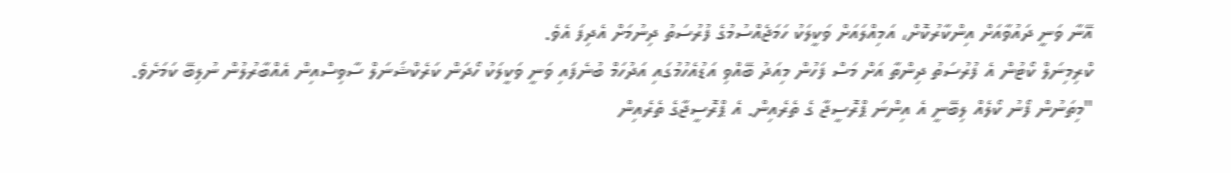އޭނާ ވަނީ ދައުވާއަށް އިންކާރުކޮށް، އަމިއްލައަށް ވަކީލަކު ހަމަޖެއްސުމުގެ ފުރުސަތު ދިނުމަށް އެދިފަ އެވެ.
ކްރިމިނަލް ކޯޓުން އެ ފުރުސަތު ދިންތާ އަށް މަސް ފަހުން މިއަދު ބޭއްވި އަޑުއެހުމުގައި އަދުހަމް ބުނެފައި ވަނީ ވަކީލަކު ހޯދަން ކަރެކްޝަނަލް ސާވިސްއިން އެއްބާރުލުން ނުލިބޭ ކަމަށެވެ.
"މިތަނުން ފޯނު ކޯލެއް ލިބޭނީ އެ އިންނަ ޕްރޮސީޖާ ގެ ތެރެއިން. އެ ޕްރޮސީޖާގެ ތެރެއިން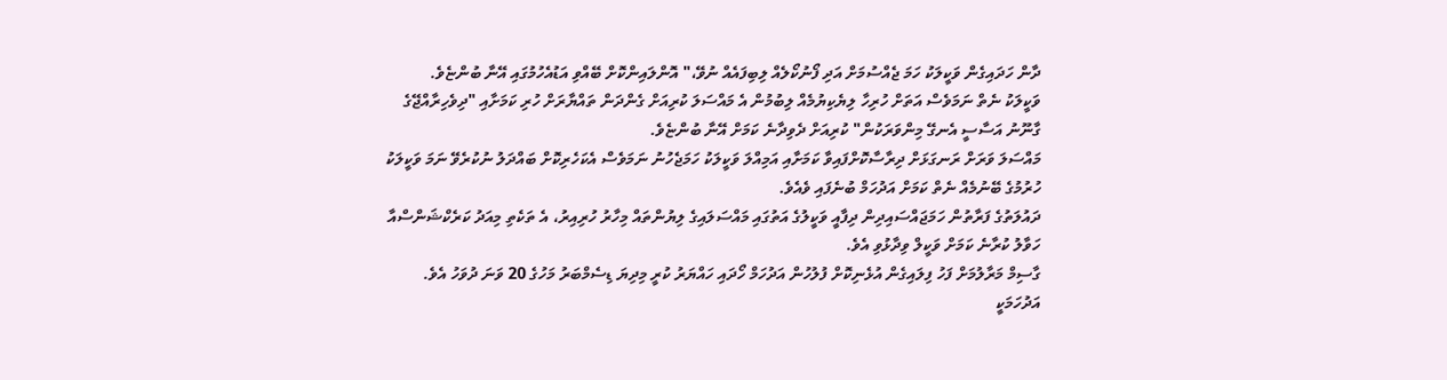ދާން ހަދައިގެން ވަކީލަކު ހަމަ ޖެއްސުމަށް އަދި ފޯނުކޯލެއް ލިބިފައެއް ނުވޭ،" އޮންލައިންކޮށް ބޭއްވި އަޑުއެހުމުގައި އޭނާ ބުންޏެވެ.
ވަކީލަކު ނެތް ނަމަވެސް އަތަށް ހުރިހާ ލިޔެކިޔުމެއް ލިބުމުން އެ މައްސަލަ ކުރިއަށް ގެންދަން ތައްޔާރަށް ހުރި ކަމަށާއި "ދިވެހިރާއްޖޭގެ ގާނޫނު އަސާސީ އެނގޭ މިންވަރަކުން" ކުރިއަށް ދެވިދާނެ ކަމަށް އޭނާ ބުންޏެވެ.
މައްސަލަ ވަރަށް ރަނގަޅަށް ދިރާސާކޮށްފައިވާ ކަމަށާއި އަމިއްލަ ވަކީލަކު ހަމަޖެހުނު ނަމަވެސް އެކަހެރިކޮށް ބައްދަލު ނުކުރެވޭ ނަމަ ވަކީލަކު ހުރުމުގެ ބޭނުމެއް ނެތް ކަމަށް އަދުހަމް ބުނެފައި ވެއެވެ.
ދައުލަތުގެ ފަރާތުން ހަމަޖައްސައިދިން ދިފާއީ ވަކީލުގެ އަތުގައި މައްސަލައިގެ ލިޔުންތައް މިހާރު ހުރިއިރު، އެ ތަކެތި މިއަދު ކަރެކްޝަންސްއާ ހަވާލު ކުރާނެ ކަމަށް ވަކީލް ވިދާޅުވި އެވެ.
ގާސިމް މަރާލުމަށް ފަހު ފިލައިގެން އުޅެނިކޮށް ފުލުހުން އަދުހަމް ހޯދައި ހައްޔަރު ކުރީ މިދިޔަ ޑިސެމްބަރު މަހުގެ 20 ވަނަ ދުވަހު އެވެ.
އަދުހަމަކީ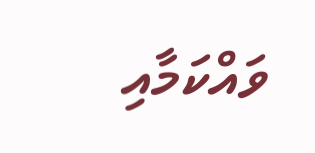ވައްކަމާއި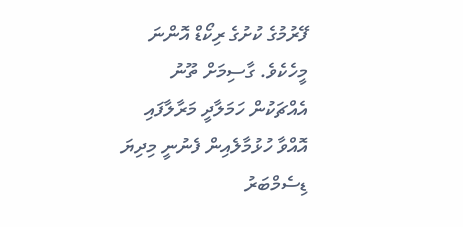ފޭރުމުގެ ކުށުގެ ރިކޯޑް އޮންނަ މީހެކެވެ. ގާސިމަށް ތޫނު އެއްޗަކުން ހަމަލާދީ މަރާލާފައި އޮއްވާ ހުޅުމާލެއިން ފެނުނީ މިދިޔަ ޑިސެމްބަރު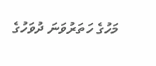މަހުގެ ހަތަރުވަނަ ދުވަހުގެ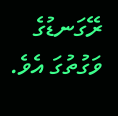ރޭގަނޑުގެ ވަގުތުގަ އެވެ.